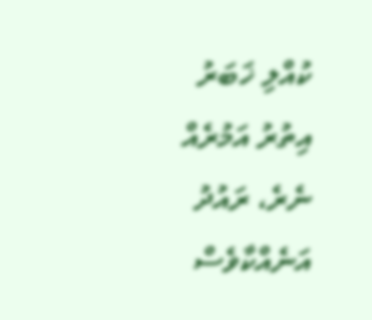ކުއްލި ޚަބަރު
އިތުރު އަމުރެއް ނެރެ، ރައުދު އަނެއްކާވެސް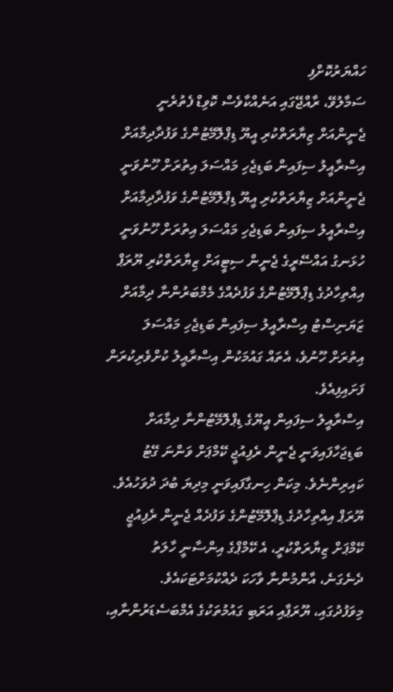ހައްޔަރުކޮށްފި
ސަމާލުވޭ، ރާއްޖޭގައި އަނެއްކާވެސް ކޮވިޑް ފެތުރެނީ
ޖެނީންއަށް ޒިޔާރަތްކުރި އީޔޫ ޑިޕްލޮމޭޓުންގެ ވަފުދާދިމާއަށް އިސްރާއީލު ސިފައިން ބަޑިޖެހި މައްސަލަ އިތުރަށް ހޫނުވަނީ
ޖެނީންއަށް ޒިޔާރަތްކުރި އީޔޫ ޑިޕްލޮމޭޓުންގެ ވަފުދާދިމާއަށް އިސްރާއީލު ސިފައިން ބަޑިޖެހި މައްސަލަ އިތުރަށް ހޫނުވަނީ
ހުޅަނގު އައްސޭރީގެ ޖެނީން ސިޓީއަށް ޒިޔާރަތްކުރި ޔޫރަޕް އިއްތިހާދުގެ ޑިޕްލޮމޭޓުންގެ ވަފުދެއްގެ މެމްބަރުންނާ ދިމާއަށް ޒަޔަނިސްޓު އިސްރާއީލު ސިފައިން ބަޑިޖެހި މައްސަލަ އިތުރަށް ހޫނުވެ، އެތައް ގައުމަކުން އިސްރާއީލު ކުށްވެރިކުރަން ފަށައިފިއެވެ.
އިސްރާއީލު ސިފައިން އީޔޫގެ ޑިޕްލޮމޭޓުންނާ ދިމާއަށް ބަޑިޖަހާފައިވަނީ ޖެނީން ރެފިއުޖީ ކޭމްޕަށް ވަންނަ ގޭޓު ކައިރިންނެވެ. މިކަން ހިނގާފައިވަނީ މިދިޔަ ބުދަ ދުވަހުއެވެ.
ޔޫރަޕް އިއްތިހާދުގެ ޑިޕްލޮމޭޓުންގެ ވަފުދެއް ޖެނީން ރެފިއުޖީ ކޭމްޕަށް ޒިޔާރަތްކުރީ، އެ ކޭމްޕްގެ އިންސާނީ ހާލަތު ދެނެގަނެ، އާންމުންނާ ވާހަކަ ދެއްކުމަށްޓަކައެވެ.
މިވަފުދުގައި، ޔޫރަޕާއި އަރަބި ގައުމުތަކުގެ އެމްބަސެޑަރުންނާއި،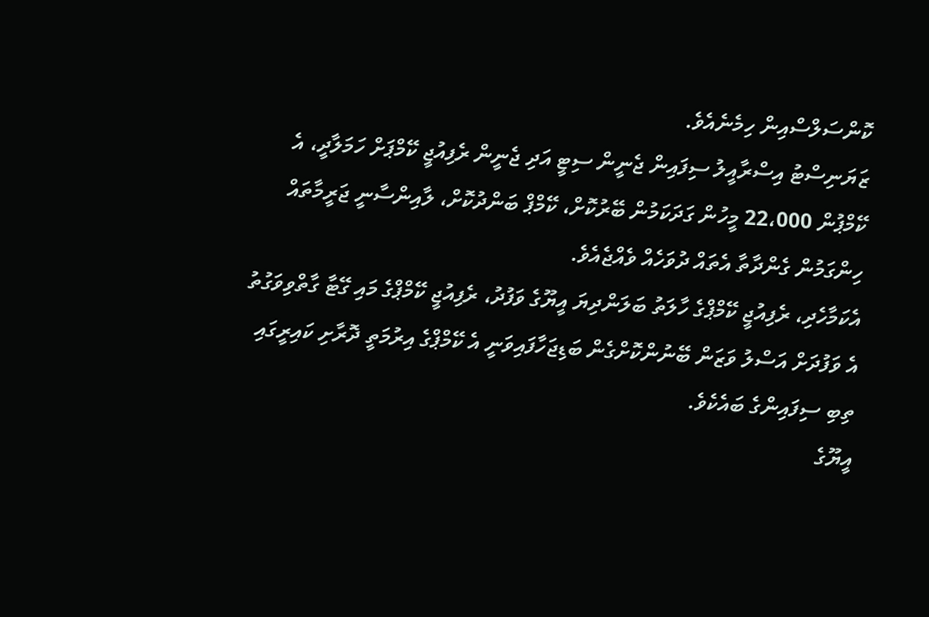ކޮންސަލްސްއިން ހިމެނެއެވެ.
ޒަޔަނިސްޓު އިސްރާއީލު ސިފައިން ޖެނީން ސިޓީ އަދި ޖެނީން ރެފިއުޖީ ކޭމްޕަށް ހަމަލާދީ، އެ ކޭމްޕުން 22،000 މީހުން ގަދަކަމުން ބޭރުކޮށް، ކޭމްޕް ބަންދުކޮށް، ލާއިންސާނީ ޖަރީމާތައް ހިންގަމުން ގެންދާތާ އެތައް ދުވަހެއް ވެއްޖެއެވެ.
އެކަމާހެދި، ރެފިއުޖީ ކޭމްޕްގެ ހާލަތު ބަލަންދިޔަ އީޔޫގެ ވަފުދު، ރެފިއުޖީ ކޭމްޕްގެ މައި ގޭޓާ ގާތްވިވަގުތު އެ ވަފުދަށް އަސްލު ވަޒަން ބޭނުންކޮށްގެން ބަޑިޖަހާފައިވަނީ އެ ކޭމްޕްގެ އިރުމަތީ ދޮރާށި ކައިރީގައި ތިބި ސިފައިންގެ ބައެކެވެ.
އީޔޫގެ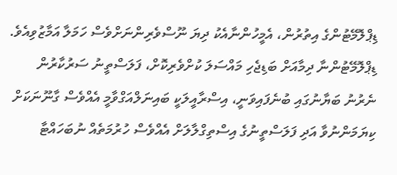ޑިޕްލޮމޭޓުންގެ އިތުރުން، އެމީހުންނާއެކު ދިޔަ ނޫސްވެރިންނަށްވެސް ހަމަލާ އަމާޒުވިއެވެ.
ޑިޕްލޮމޭޓުންނާ ދިމާއަށް ބަޑިޖެހި މައްސަލަ ކުށްވެރިކޮށް، ފަލަސްތީނު ސަރުކާރުން ނެރުނު ބަޔާނުގައި ބުނެފައިވަނީ، އިސްރާއީލަކީ ބައިނަލްއަގްވާމީ އެއްވެސް ގާނޫނަކަށް ކިޔަމަންނުވާ އަދި ފަލަސްތީނުގެ އިސްތިގްލާލަށް އެއްވެސް ހުރުމަތެއް ނުބަހައްޓާ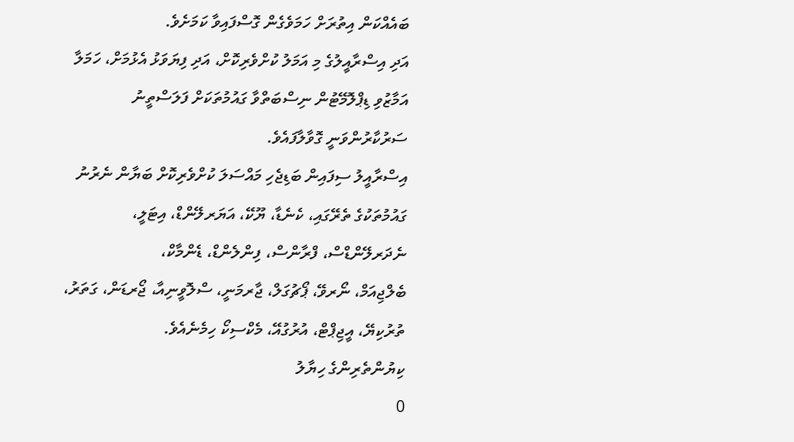ބައެއްކަން އިތުރަށް ހަމަވެގެން ގޮސްފައިވާ ކަމަށެވެ.
އަދި އިސްރާއީލުގެ މި އަމަލު ކުށްވެރިކޮށް، އަދި ފިޔަވަޅު އެޅުމަށް، ހަމަލާ އަމާޒުވި ޑިޕްލޮމޭޓުން ނިސްބަތްވާ ގައުމުތަކަށް ފަލަސްތީނު ސަރުކާރުންވަނީ ގޮވާލާފައެވެ.
އިސްރާއީލު ސިފައިން ބަޑިޖެހި މައްސަލަ ކުށްވެރިކޮށް ބަޔާން ނެރުނު ގައުމުތަކުގެ ތެރޭގައި، ކެނެޑާ، ޔޫކޭ، އަޔަރލޭންޑް، އިޓަލީ، ނެދަރލޭންޑްސް، ފްރާންސް، ފިންލެންޑް، ޑެންމާކް،
ބެލްޖިއަމް، ނޯރވޭ، ޕޯޗުގަލް، ޖާރމަނީ، ސްލޮވީނިއާ، ޖޯރޑަން، ގަތަރު، ތުރުކިޔޭ، އީޖިޕްޓް، އުރުގުއޭ، މެކްސިކޯ ހިމެނެއެވެ.
ކިޔުންތެރިންގެ ހިޔާލު
0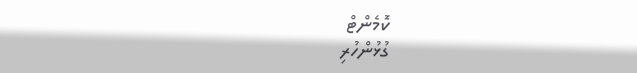ކޮމެންޓް
ގުޅުންހުރި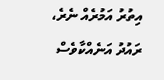އިތުރު އަމުރެއް ނެރެ، ރައުދު އަނެއްކާވެސް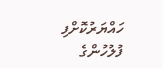ހައްޔަރުކޮށްފި
ފުލުހުންގެ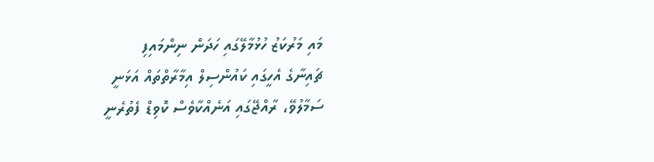މައި މަރުކަޒު ހުޅުމާލޭގައި ހަދަން ނިންމައިފި
ޗައިނާގެ އެހީގައި ކައުންސިލް އިމާރާތްތައް އަޅަނީ
ސަމާލުވޭ، ރާއްޖޭގައި އަނެއްކާވެސް ކޮވިޑް ފެތުރެނީ